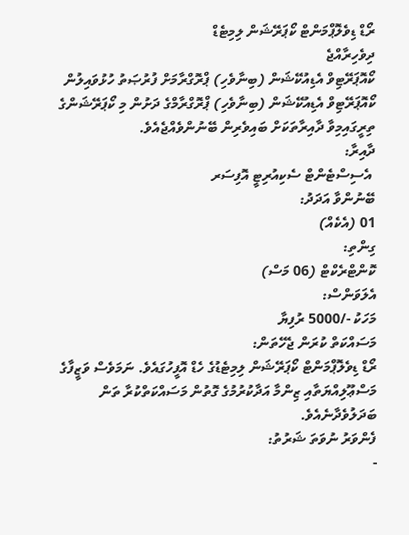ރޯޑް ޑިވެލޮޕްމަންޓް ކޯޕަރޭޝަން ލިމިޓެޑް
ދިވެހިރާއްޖެ
ކޯއޮޕަރޭޓިވް އެޑިއުކޭޝަން (ބިނާވެހި) ޕްރޮގްރާމަށް ފުރުޞަތު ހުޅުވައިލުން
ކޯއޮޕަރޭޓިވް އެޑިއުކޭޝަން (ބިނާވެހި) ޕްރޮގްރާމްގެ ދަށުން މި ކޯޕަރޭޝަންގެ ތިރީގައިމިވާ ދާއިރާތަކަށް ބައިވެރިން ބޭނުންވެއްޖެއެވެ.
ދާއިރާ:
 އެސިސްޓެންޓް ސެކިއުރިޓީ އޮފިސަރ
ބޭނުންވާ އަދަދު:
01 (އެކެއް)
ގިންތި:
ކޮންޓްރެކްޓް (06 މަސް)
އެލަވަންސް:
މަހަކު -/5000 ރުފިޔާ
މަސައްކަތް ކުރަން ޖެހޭތަން:
ރޯޑް ޑިވެލޮޕްމަންޓް ކޯޕަރޭޝަން ލިމިޓެޑުގެ ހެޑް އޮފީހުގައެވެ. ނަމަވެސް ވަޒީފާގެ މަސްޢޫލިއްޔަތާއި ޒިންމާ އަދާކުރުމުގެ ގޮތުން މަސައްކަތްކުރާ ތަން ބަދަލުވެދާނެއެވެ.
ފެންވަރު ނުވަތަ ޝަރުތު:
-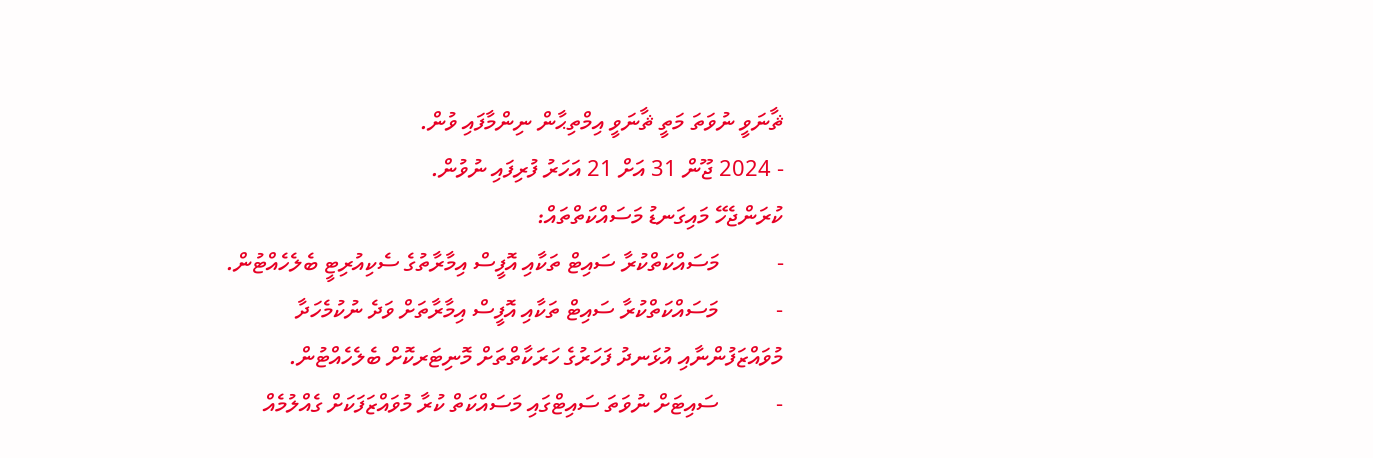ޘާނަވީ ނުވަތަ މަތީ ޘާނަވީ އިމްތިޙާން ނިންމާފައި ވުން.
- 2024 ޖޫން 31 އަށް 21 އަހަރު ފުރިފައި ނުވުން.
ކުރަންޖެހޭ މައިގަނޑު މަސައްކަތްތައް:
-          މަސައްކަތްކުރާ ސައިޓް ތަކާއި އޮފީސް އިމާރާތުގެ ސެކިއުރިޓީ ބެލެހެއްޓުން.
-          މަސައްކަތްކުރާ ސައިޓް ތަކާއި އޮފީސް އިމާރާތަށް ވަދެ ނުކުމެހަދާ މުވައްޒަފުންނާއި އުޅަނދު ފަހަރުގެ ހަރަކާތްތަށް މޮނިޓަރކޮށް ބެލެހެއްޓުން.
-          ސައިޓަށް ނުވަތަ ސައިޓްގައި މަސައްކަތް ކުރާ މުވައްޒަފަކަށް ގެއްލުމެއް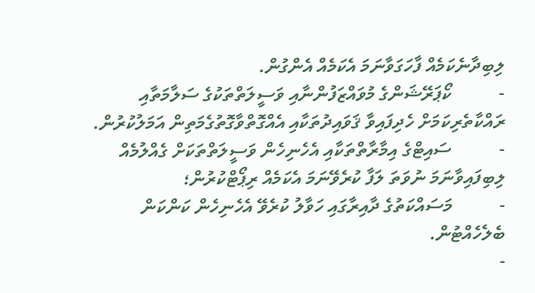ލިބިދާނެކަމެއް ފާހަގަވާނަމަ އެކަމެއް އެންގުން.
-          ކޯޕަރޭޝަންގެ މުވައްޒަފުންނާއި ވަސީލަތްތަކުގެ ސަލާމަތާއި ރައްކާތެރިކަމަށް ހެދިފައިވާ ޤަވައިދުތަކާއި އެއްގޮތްވާގޮތުގެމަތިން އަމަލުކުރުން.
-          ސައިޓްގެ އިމާރާތްތަކާއި އެހެނިހެން ވަސީލަތްތަކަށް ގެއްލުމެއް ލިބިފައިވާނަމަ ނުވަތަ ލަފާ ކުރެވޭނަމަ އެކަމެއް ރިޕޯޓްކުރުން؛
-          މަސައްކަތުގެ ދާއިރާގައި ހަވާލު ކުރެވޭ އެހެނިހެން ކަންކަން ބެލެހެއްޓުން.
-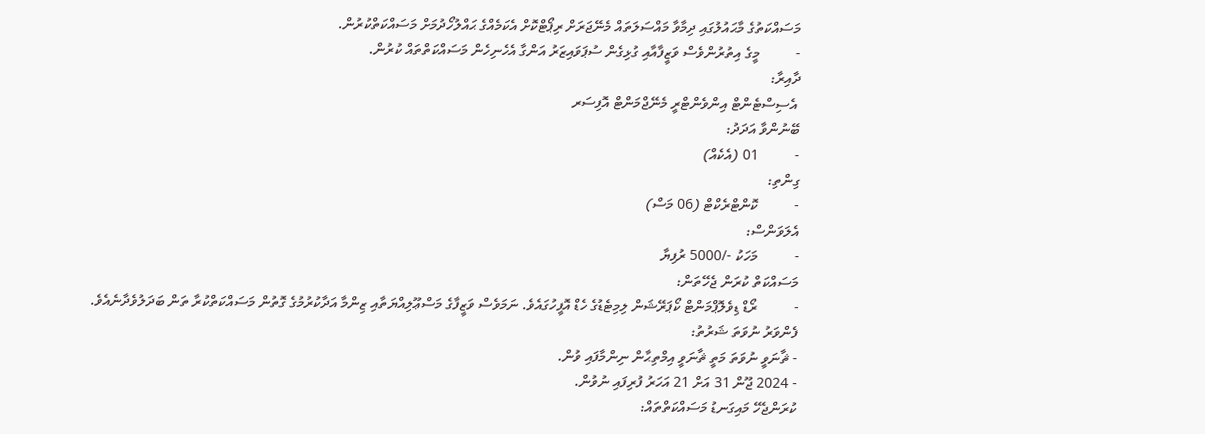މަސައްކަތުގެ މާޙައުލުގައި ދިމާވާ މައްސަލަތައް މެނޭޖަރަށް ރިޕޯޓްކޮށް އެކަމެއްގެ ޙައްލުހޯދުމަށް މަސައްކަތްކުރުން.
-          މީގެ އިތުރުންވެސް ވަޒީފާއާއި ގުޅިގެން ސުޕަވައިޒަރު އަންގާ އެހެނިހެން މަސައްކަތްތައް ކުރުން.
ދާއިރާ:
 އެސިސްޓެންޓް އިންވެންޓްރީ މެނޭޖްމަންޓް އޮފިސަރ
ބޭނުންވާ އަދަދު:
-          01 (އެކެއް)
ގިންތި:
-          ކޮންޓްރެކްޓް (06 މަސް)
އެލަވަންސް:
-          މަހަކު -/5000 ރުފިޔާ
މަސައްކަތް ކުރަން ޖެހޭތަން:
-          ރޯޑް ޑިވެލޮޕްމަންޓް ކޯޕަރޭޝަން ލިމިޓެޑުގެ ހެޑް އޮފީހުގައެވެ. ނަމަވެސް ވަޒީފާގެ މަސްޢޫލިއްޔަތާއި ޒިންމާ އަދާކުރުމުގެ ގޮތުން މަސައްކަތްކުރާ ތަން ބަދަލުވެދާނެއެވެ.
ފެންވަރު ނުވަތަ ޝަރުތު:
- ޘާނަވީ ނުވަތަ މަތީ ޘާނަވީ އިމްތިޙާން ނިންމާފައި ވުން.
- 2024 ޖޫން 31 އަށް 21 އަހަރު ފުރިފައި ނުވުން.
ކުރަންޖެހޭ މައިގަނޑު މަސައްކަތްތައް: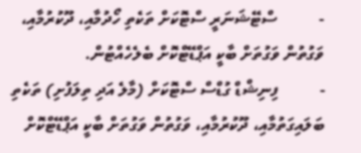-          ސްޓޭޝަނަރީ ސްޓޮކަށް ތަކެތި ހޯދުމާއި، ދޫކުރުމާއި، ވަގުތުން ވަގުތަށް ބާކީ އަޕްޑޭޓްކޮށް ބެލެހެއްޓުން.
-          ފިނިޝްޑް ގުޑްސް ސްޓޮކަށް (މާލެ އަދި ތިލަފުށި) ތަކެތި ބަލައިގަތުމާއި، ދޫކުރުމާއި، ވަގުތުން ވަގުތަށް ބާކީ އަޕްޑޭޓްކޮށް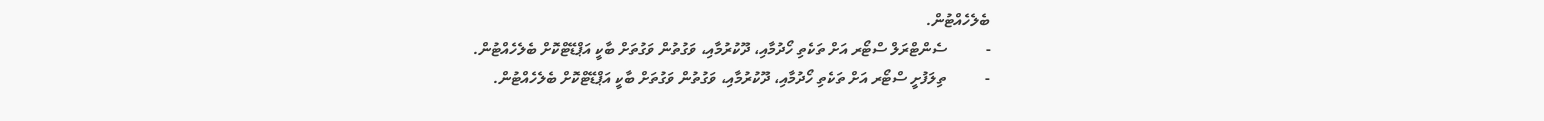ބެލެހެއްޓުން.
-          ސެންޓްރަލް ސްޓޯރ އަށް ތަކެތި ހޯދުމާއި، ދޫކުރުމާއި، ވަގުތުން ވަގުތަށް ބާކީ އަޕްޑޭޓްކޮށް ބެލެހެއްޓުން.
-          ތިލަފުށީ ސްޓޯރ އަށް ތަކެތި ހޯދުމާއި، ދޫކުރުމާއި، ވަގުތުން ވަގުތަށް ބާކީ އަޕްޑޭޓްކޮށް ބެލެހެއްޓުން.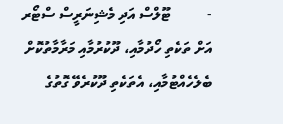-          ޓޫލްސް އަދި މެޝިނަރީސް ސްޓޯރ އަށް ތަކެތި ހޯދުމާއި، ދޫކުރުމާއި މަރާމާތުކޮށް ބެލެހެއްޓުމާއި، އެތަކެތި ދޫކުރެވޭ ގޮތުގެ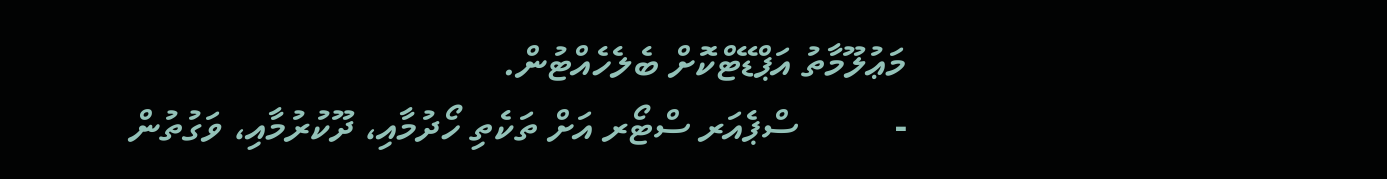މަޢުލޫމާތު އަޕްޑޭޓްކޮށް ބެލެހެއްޓުން.
-          ސްޕެއަރ ސްޓޯރ އަށް ތަކެތި ހޯދުމާއި، ދޫކުރުމާއި، ވަގުތުން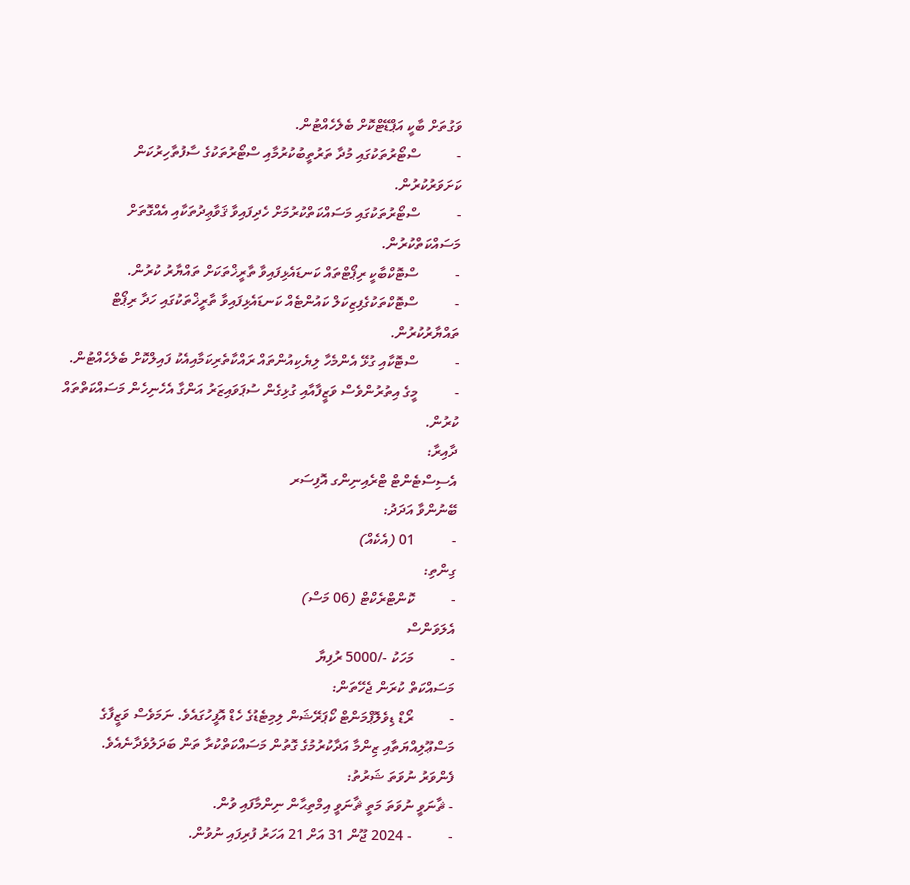ވަގުތަށް ބާކީ އަޕްޑޭޓްކޮށް ބެލެހެއްޓުން.
-          ސްޓޯރުތަކުގައި މުދާ ތަރުތީބުކުރުމާއި ސްޓޯރުތަކުގެ ސާފުތާހިރުކަން ކަށަވަރުކުރުން.
-          ސްޓޯރުތަކުގައި މަސައްކަތްކުރުމަށް ހެދިފައިވާ ޤަވާޢިދުތަކާއި އެއްގޮތަށް މަސައްކަތްކުރުން.
-          ސްޓޮކްބާކީ ރިޕޯޓްތައް ކަނޑައެޅިފައިވާ ތާރީޚްތަކަށް ތައްޔާރު ކުރުން.
-          ސްޓޮކްތަކުގެފިޒިކަލް ކައުންޓެއް ކަނޑައެޅިފައިވާ ތާރީޚްތަކުގައި ހަދާ ރިޕޯޓް ތައްޔާރުކުރުން.
-          ސްޓޮކާއި ގުޅޭ އެންމެހާ ލިޔެކިއުންތައް ރައްކާތެރިކަމާއިއެކު ފައިލްކޮށް ބެލެހެއްޓުން.
-          މީގެ އިތުރުންވެސް ވަޒީފާއާއި ގުޅިގެން ސުޕަވައިޒަރު އަންގާ އެހެނިހެން މަސައްކަތްތައް ކުރުން.
ދާއިރާ:
އެސިސްޓެންޓް ޓްރެއިނިންގ އޮފިސަރ
ބޭނުންވާ އަދަދު:
-          01 (އެކެއް)
ގިންތި:
-          ކޮންޓްރެކްޓް (06 މަސް)
އެލަވަންސް
-          މަހަކު -/5000 ރުފިޔާ
މަސައްކަތް ކުރަން ޖެހޭތަން:
-          ރޯޑް ޑިވެލޮޕްމަންޓް ކޯޕަރޭޝަން ލިމިޓެޑުގެ ހެޑް އޮފީހުގައެވެ. ނަމަވެސް ވަޒީފާގެ މަސްޢޫލިއްޔަތާއި ޒިންމާ އަދާކުރުމުގެ ގޮތުން މަސައްކަތްކުރާ ތަން ބަދަލުވެދާނެއެވެ.
ފެންވަރު ނުވަތަ ޝަރުތު:
- ޘާނަވީ ނުވަތަ މަތީ ޘާނަވީ އިމްތިޙާން ނިންމާފައި ވުން.
-          - 2024 ޖޫން 31 އަށް 21 އަހަރު ފުރިފައި ނުވުން.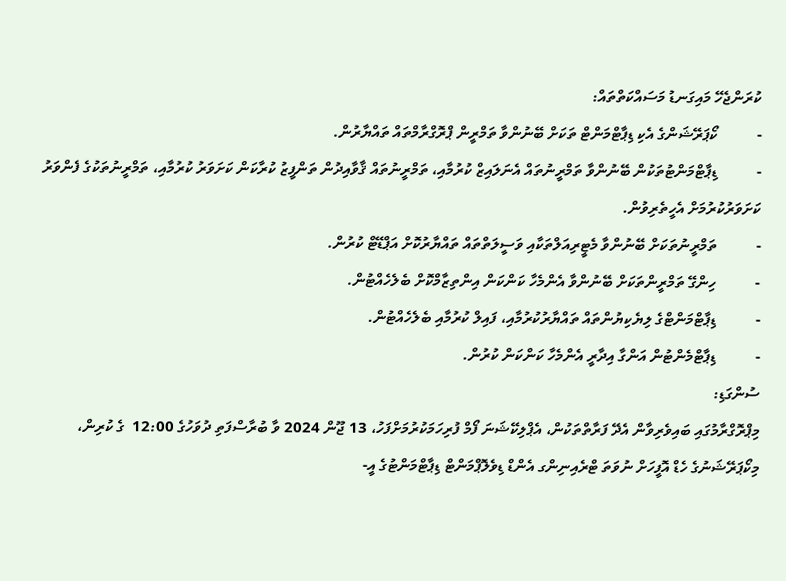ކުރަންޖެހޭ މައިގަނޑު މަސައްކަތްތައް:
-          ކޯޕަރޭޝަންގެ އެކި ޑިޕާޓްމަންޓް ތަކަށް ބޭނުންވާ ތަމްރީން ޕްރޮގްރާމްތައް ތައްޔާރުން.
-          ޑިޕާޓްމަންޓުތަކުން ބޭނުންވާ ތަމްރީނުތައް އެނަލައިޒް ކުރުމާއި، ތަމްރީނުތައް ޤާވާއިދުން ތަންފީޒު ކުރާކަން ކަށަވަރު ކުރުމާއި، ތަމްރީނުތަކުގެ ފެންވަރު ކަށަވަރުކުރުމަށް އެހީތެރިވުން.
-          ތަމްރީނުތަކަށް ބޭނުންވާ މެޓީރިއަލްތަކާއި ވަސީލަތްތައް ތައްޔާރުކޮށް އަޕްޑޭޓް ކުރުން.
-          ހިންގޭ ތަމްރީންތަކަށް ބޭނުންވާ އެންމެހާ ކަންކަން އިންތިޒާމްކޮށް ބެލެހެއްޓުން.
-          ޑިޕާޓްމަންޓްގެ ލިޔެކިޔުންތައް ތައްޔާރުކުރުމާއި، ފައިލް ކުރުމާއި ބެލެހެއްޓުން.
-          ޑިޕާޓްމެންޓުން އަންގާ އިދާރީ އެންމެހާ ކަންކަން ކުރުން.
ސުންގަޑި:
މިޕްރޮގްރާމުގައި ބައިވެރިވާން އެދޭ ފަރާތްތަކުން، އެޕްލިކޭޝަނަ ފޯމް ފުރިހަމަކުރުމަށްފަހު، 13 ޖޫން 2024 ވާ ބުރާސްފަތި ދުވަހުގެ 12:00  ގެ ކުރިން، މިކޯޕަރޭޝަނުގެ ހެޑް އޮފީހަށް ނުވަތަ ޓްރެއިނިންގ އެންޑް ޑިވެލޮޕްމަންޓް ޑިޕާޓްމަންޓުގެ އީ-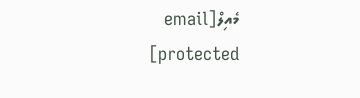މެއިލް[email protected]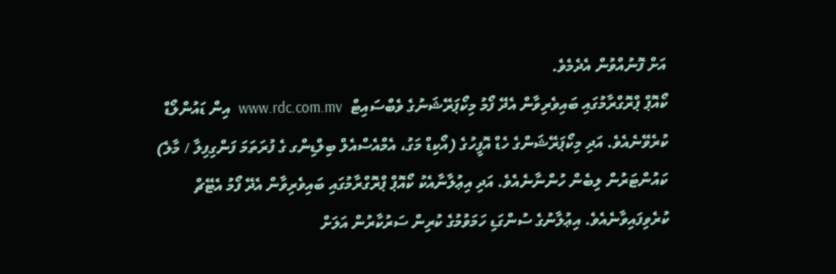އަށް ފޮނުއްވުން އެދެމެވެ.
ކޯއޮޕް ޕްރޮގްރާމުގައި ބައިވެރިވާން އެދޭ ފޯމު މިކޯޕަރޭޝަނުގެ ވެބްސައިޓް  www.rdc.com.mv  އިން ޑައުންލޯޑް ކުރެވޭނެއެވެ. އަދި މިކޯޕަރޭޝަންގެ ހެޑް އޮފީހުގެ (އޯކިޑް މަގު، އެމްއެސްއެލް ބިލްޑިންގ ގެ ފުރަތަމަ ފަންގިފިލާ / މާލެ) ކައުންޓަރުން ލިބެން ހުންނާނެއެވެ. އަދި އިޢުލާނާއެކު ކޯއޮޕް ޕްރޮގްރާމުގައި ބައިވެރިވާން އެދޭ ފޯމު އެޓޭޗް ކުރެވިފައިވާނެއެވެ. އިޢުލާނުގެ ސުންގަޑި ހަމަވުމުގެ ކުރިން ސަރުކާރުން އަލަށް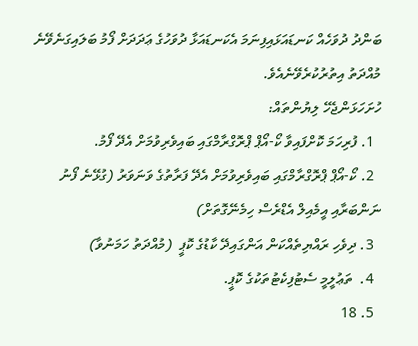ބަންދު ދުވަހެއް ކަނޑައަޅައިފިނަމަ އެކަނޑައަޅާ ދުވަހުގެ ޢަދަދަށް ފޯމު ބަލައިގަނެވޭނެ މުއްދަތު އިތުރުކުރެވޭނެއެވެ.
ހުށަހަޅަންޖެހޭ ލިޔުންތައް:
  1. ފުރިހަމަ ކޮށްފައިވާ ކޯ-އޯޕް ޕްރޮގްރާމްގައި ބައިވެރިވުމަށް އެދޭ ފޯމު.
  2. ކޯ-އޯޕް ޕްރޮގްރާމްގައި ބައިވެރިވުމަށް އެދޭ ފަރާތުގެ ވަނަވަރު (ގުޅޭނެ ފޯނު ނަންބަރާއި އީމެއިލް އެޑްރެސް ހިމެނޭގޮތަށް)
  3. ދިވެހި ރައްޔިތެއްކަން އަންގައިދޭ ކާޑުގެ ކޮޕީ  (މުއްދަތު ހަމަނުވާ)
  4.  ތަޢުލީމީ ސެޓުފިކެޓުތަކުގެ ކޮޕީ.
  5. 18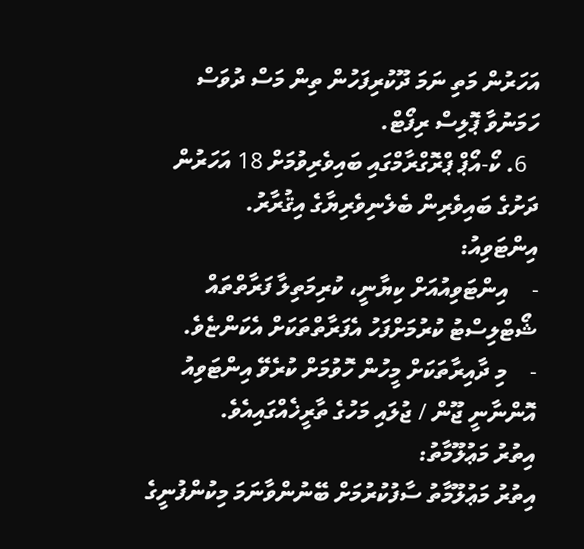އަހަރުން މަތި ނަމަ ދޫކުރިފަހުން ތިން މަސް ދުވަސް ހަމަނުވާ ޕޮލިސް ރިފޯޓް.
  6. ކޯ-އޯޕް ޕްރޮގްރާމްގައި ބައިވެރިވުމަށް 18 އަހަރުން ދަށުގެ ބައިވެރިން ބެލެނިވެރިޔާގެ އިޤުރާރު.
އިންޓަވިއު:
-    އިންޓަވިއުއަށް ކިޔާނީ، ކުރިމަތިލާ ފަރާތްތައް ޝޯޓްލިސްޓު ކުރުމަށްފަހު އެފަރާތްތަކަށް އެކަންޏެވެ.
-    މި ދާއިރާތަކަށް މީހުން ހޮވުމަށް ކުރެވޭ އިންޓަވިއު އޮންނާނީ ޖޫން / ޖުލައި މަހުގެ ތާރީޚެއްގައިއެވެ.
އިތުރު މަޢުލޫމާތު:
އިތުރު މަޢުލޫމާތު ސާފުކުރުމަށް ބޭނުންވާނަމަ މިކުންފުނީގެ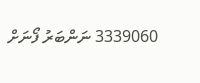3339060 ނަންބަރު ފޯނަށް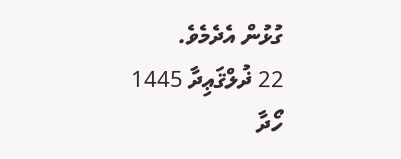ގުޅުން އެދެމެވެ.
22 ޛުލްޤަޢިދާ 1445
ހޯދާ